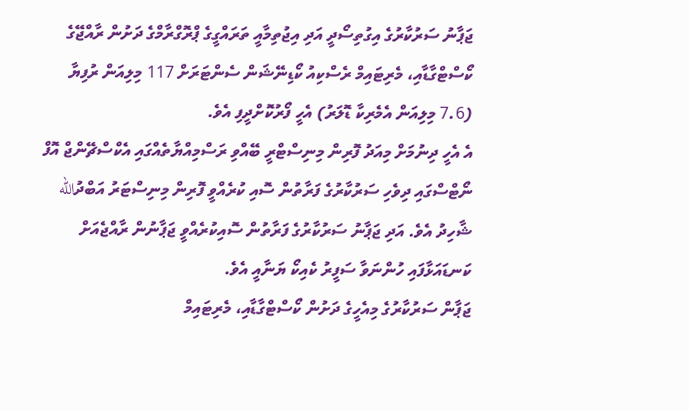ޖަޕާނު ސަރުކާރުގެ އިގުތިސޯދީ އަދި އިޖުތިމާއީ ތަރައްގީގެ ޕްރޮގްރާމްގެ ދަށުން ރާއްޖޭގެ ކޯސްޓްގާޑާއި، މެރިޓައިމް ރެސްކިއު ކޯޑިނޭޝަން ސެންޓަރަށް 117 މިލިއަން ރުފިޔާ (7.6 މިލިއަން އެމެރިކާ ޑޮލަރު) އެހީ ފޯރުކޮށްދީފި އެވެ.
އެ އެހީ ދިނުމަށް މިއަދު ފޮރިން މިނިސްޓްރީ ބޭއްވި ރަސްމިއްޔާތެއްގައި އެކްސްޗޭންޖް އޮފް ނޯޓްސްގައި ދިވެހި ސަރުކާރުގެ ފަރާތުން ސޮއި ކުރެއްވީ ފޮރިން މިނިސްޓަރު އަބްދުالله ޝާހިދު އެވެ. އަދި ޖަޕާނު ސަރުކާރުގެ ފަރާތުން ސޮއިކުރެއްވީ ޖަޕާނުން ރާއްޖެއަށް ކަނޑައަޅާފައި ހުންނަވާ ސަފީރު ކެއިކޯ ޔަނާއީ އެވެ.
ޖަޕާން ސަރުކާރުގެ މިއެހީގެ ދަށުން ކޯސްޓްގާޑާއި، މެރިޓައިމް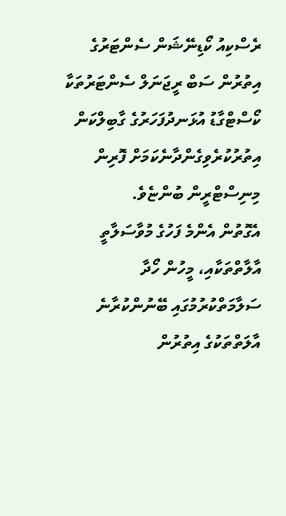ރެސްކިއު ކޯޑިނޭޝަން ސެންޓަރުގެ އިތުރުން ސަބް ރީޖަނަލް ސެންޓަރުތަކާ ކޯސްޓްގާޑު އުޅަނދުފަހަރުގެ ގާބިލްކަން އިތުރުކުރެވިގެންދާނެކަމަށް ފޮރިން މިނިސްޓްރީން ބުންޏެވެ.
އެގޮތުން އެންމެ ފަހުގެ މުވާސަލާތީ އާލާތްތަކާއި، މީހުން ހޯދާ ސަލާމަތްކުރުމުގައި ބޭނުންކުރާނެ އާލަތްތަކުގެ އިތުރުން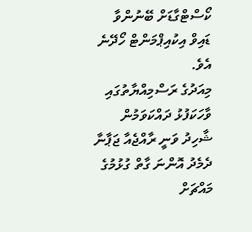ކޯސްޓްގާޑަށް ބޭނުންވާ ޑައިވް އިކުއިޕްމަންޓް ހޯދޭނެ އެވެ.
މިއަދުގެ ރަސްމިއްޔާތުގައި ވާހަކަފުޅު ދައްކަވަމުން ޝާހިދު ވަނީ ރާއްޖެއާ ޖަޕާނާ ދެމެދު އޮންނަ ގާތް ގުޅުމުގެ މައްޗަށް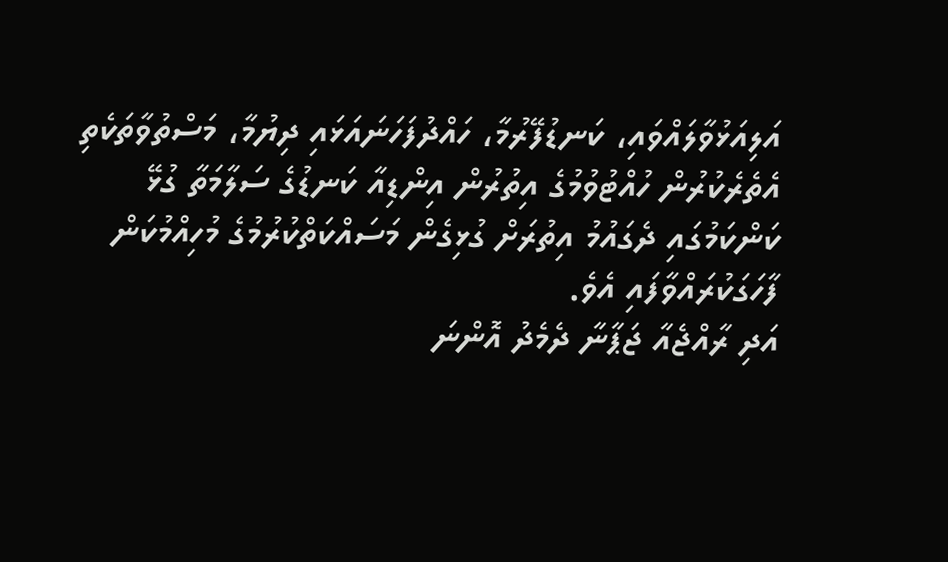އަލިއަޅުވާލައްވައި، ކަނޑުފޭރުމާ، ހައްދުފަހަނައަޅައި ދިޔުމާ، މަސްތުވާތަކެތި އެތެރެކުރުން ހުއްޓުވުމުގެ އިތުރުން އިންޑިއާ ކަނޑުގެ ސަލާމަތާ ގުޅޭ ކަންކަމުގައި ދެގައުމު އިތުރަށް ގުޅިގެން މަސައްކަތްކުރުމުގެ މުހިއްމުކަން ފާހަގަކުރައްވާފައި އެވެ.
އަދި ރާއްޖެއާ ޖަޕާނާ ދެމެދު އޮންނަ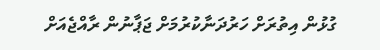ގުޅުން އިތުރަށް ހަރުދަނާކުރުމަށް ޖަޕާނުން ރާއްޖެއަށް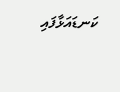ކަނޑައަޅާފައި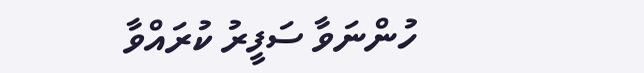ހުންނަވާ ސަފީރު ކުރައްވާ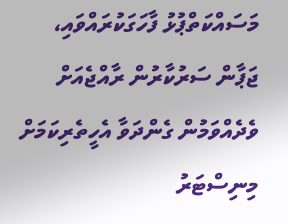މަސައްކަތްޕުޅު ފާހަގަކުރައްވައި، ޖަޕާން ސަރުކާރުން ރާއްޖެއަށް ވެދެއްވަމުން ގެންދަވާ އެހީތެރިކަމަށް މިނިސްޓަރު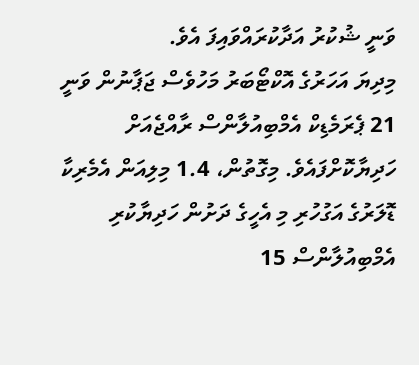ވަނީ ޝުކުރު އަދާކުރައްވައިފަ އެވެ.
މިދިޔަ އަހަރުގެ އޮކްޓޯބަރު މަހުވެސް ޖަޕާނުން ވަނީ 21 ޕެރަމެޑިކް އެމްބިއުލާންސް ރާއްޖެއަށް ހަދިޔާކޮށްފައެވެ. މިގޮތުން، 1.4 މިލިއަން އެމެރިކާ ޑޮލަރުގެ އަގުހުރި މި އެހީގެ ދަށުން ހަދިޔާކުރި އެމްބިއުލާންސް 15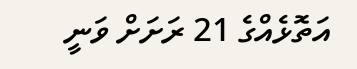އަތޮޅެއްގެ 21 ރަށަށް ވަނީ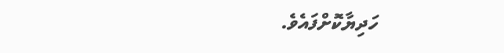ހަދިޔާކޮށްފައެވެ.